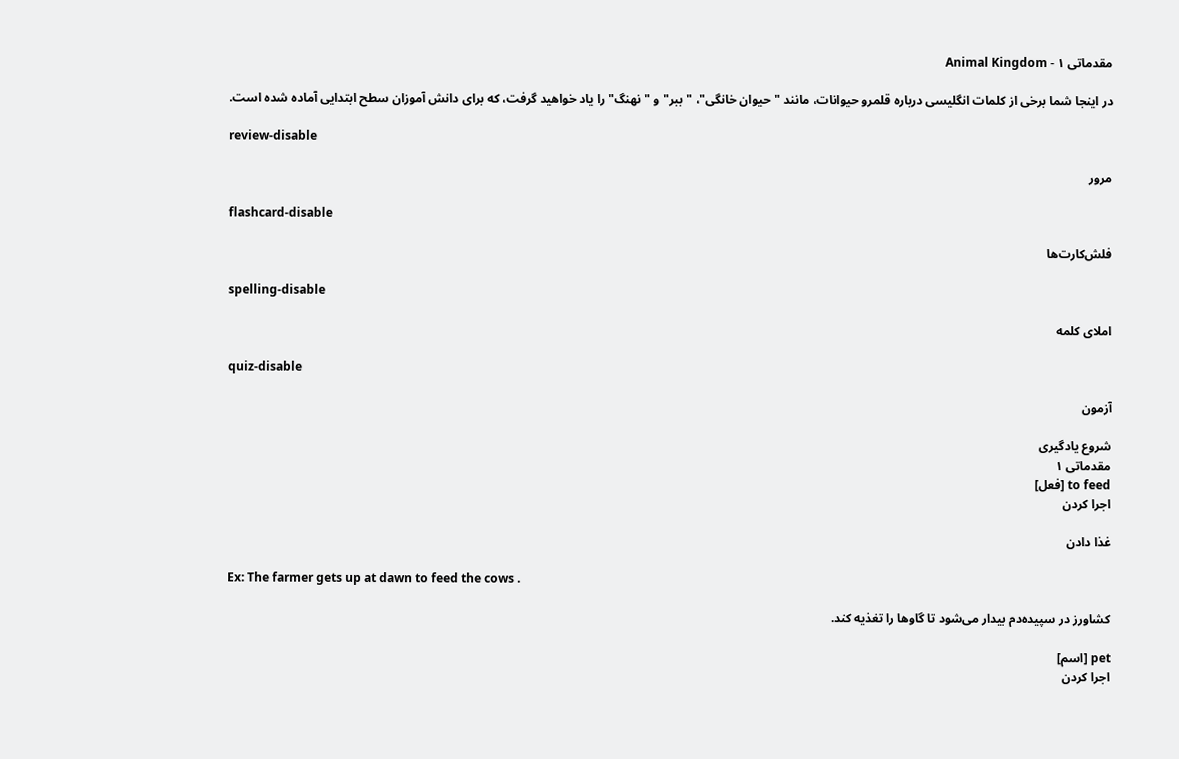مقدماتی ۱ - Animal Kingdom

در اینجا شما برخی از کلمات انگلیسی درباره قلمرو حیوانات، مانند "حیوان خانگی"، "ببر" و "نهنگ" را یاد خواهید گرفت، که برای دانش آموزان سطح ابتدایی آماده شده است.

review-disable

مرور

flashcard-disable

فلش‌کارت‌ها

spelling-disable

املای کلمه

quiz-disable

آزمون

شروع یادگیری
مقدماتی ۱
to feed [فعل]
اجرا کردن

غذا دادن

Ex: The farmer gets up at dawn to feed the cows .

کشاورز در سپیده‌دم بیدار می‌شود تا گاوها را تغذیه کند.

pet [اسم]
اجرا کردن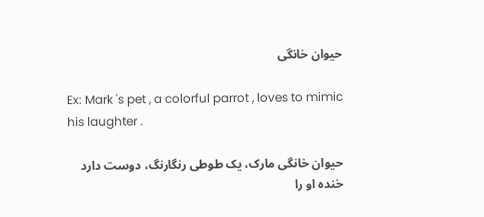حیوان خانگی

Ex: Mark 's pet , a colorful parrot , loves to mimic his laughter .

حیوان خانگی مارک، یک طوطی رنگارنگ، دوست دارد خنده او را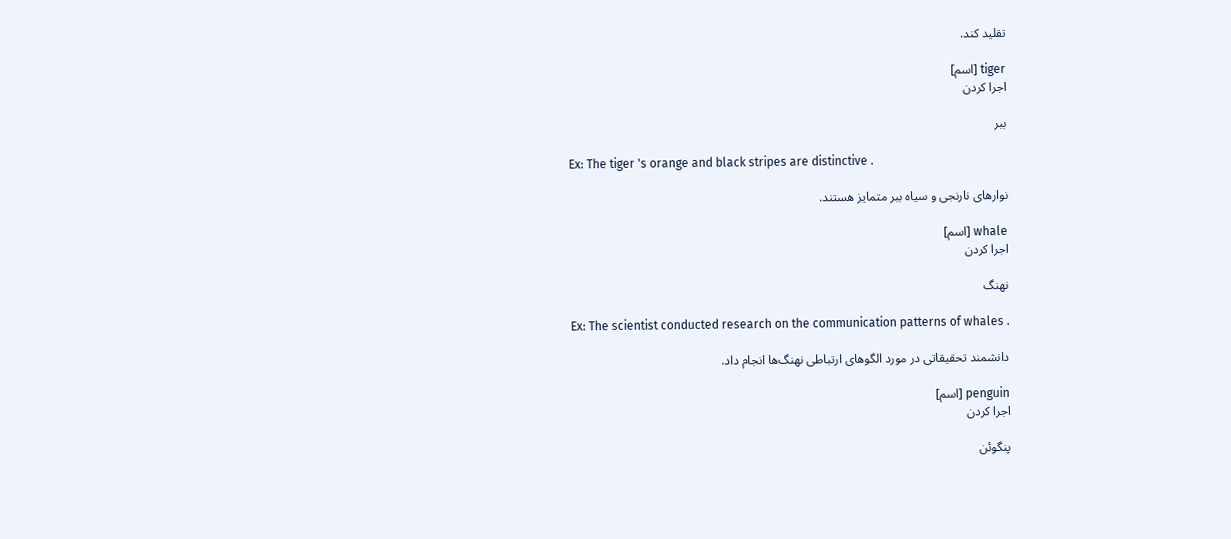تقلید کند.

tiger [اسم]
اجرا کردن

ببر

Ex: The tiger 's orange and black stripes are distinctive .

نوارهای نارنجی و سیاه ببر متمایز هستند.

whale [اسم]
اجرا کردن

نهنگ

Ex: The scientist conducted research on the communication patterns of whales .

دانشمند تحقیقاتی در مورد الگوهای ارتباطی نهنگ‌ها انجام داد.

penguin [اسم]
اجرا کردن

پنگوئن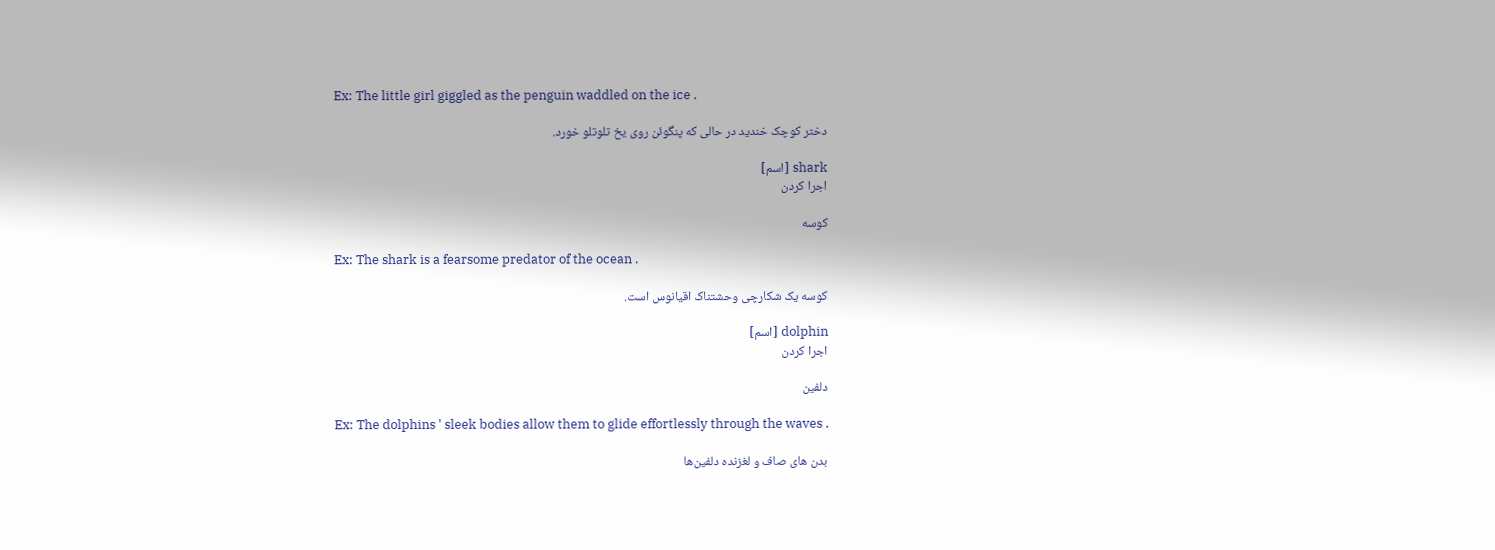Ex: The little girl giggled as the penguin waddled on the ice .

دختر کوچک خندید در حالی که پنگوئن روی یخ تلوتلو خورد.

shark [اسم]
اجرا کردن

کوسه

Ex: The shark is a fearsome predator of the ocean .

کوسه یک شکارچی وحشتناک اقیانوس است.

dolphin [اسم]
اجرا کردن

دلفین

Ex: The dolphins ' sleek bodies allow them to glide effortlessly through the waves .

بدن های صاف و لغزنده دلفین‌ها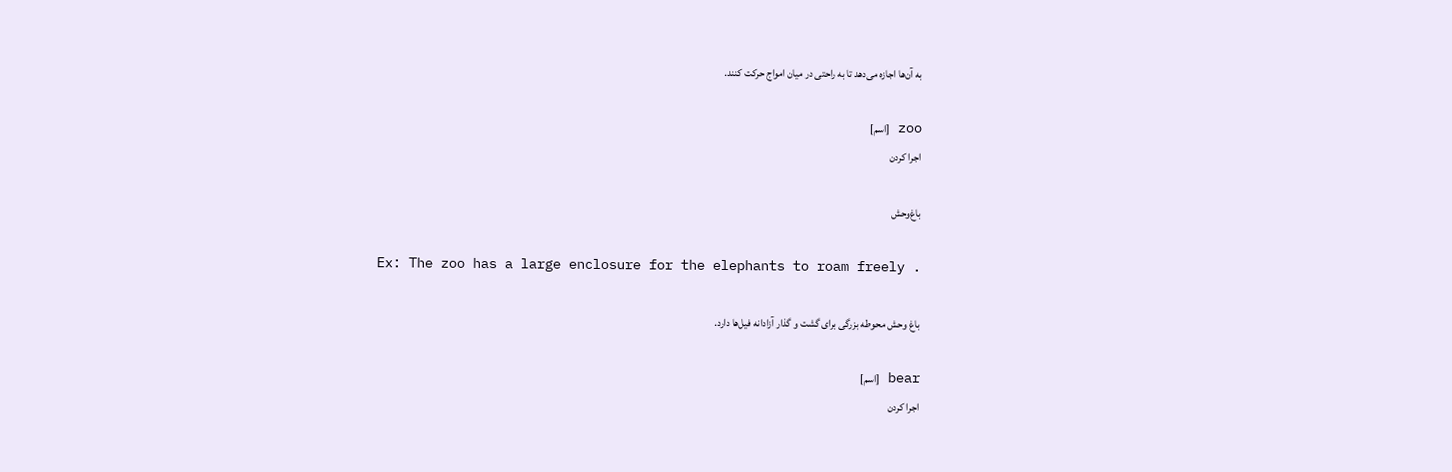به آن‌ها اجازه می‌دهد تا به راحتی در میان امواج حرکت کنند.

zoo [اسم]
اجرا کردن

باغ‌وحش

Ex: The zoo has a large enclosure for the elephants to roam freely .

باغ وحش محوطه بزرگی برای گشت و گذار آزادانه فیل‌ها دارد.

bear [اسم]
اجرا کردن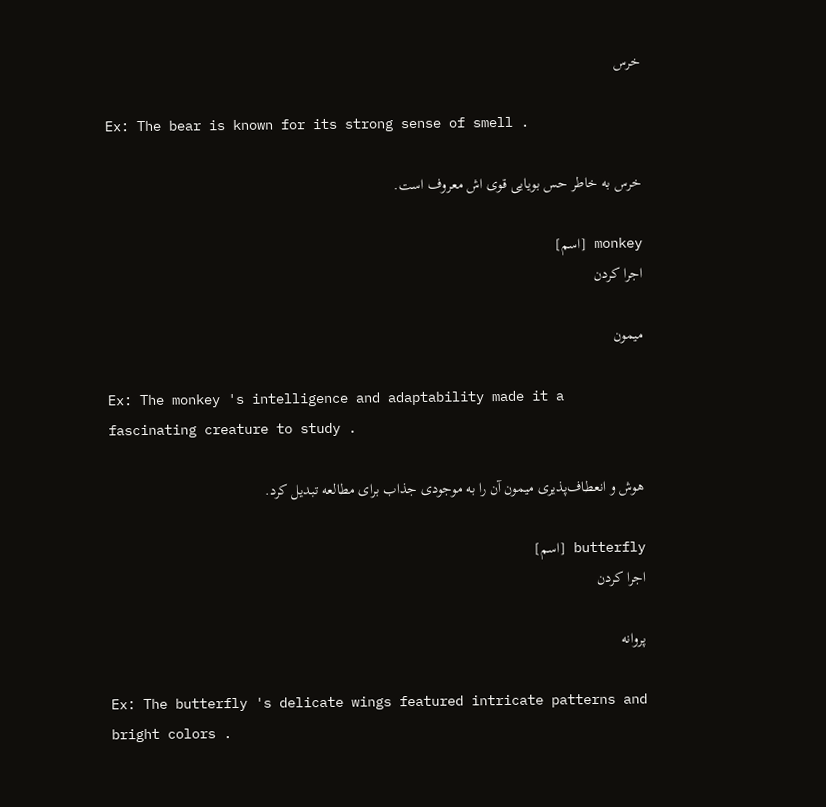خرس

Ex: The bear is known for its strong sense of smell .

خرس به خاطر حس بویایی قوی اش معروف است.

monkey [اسم]
اجرا کردن

میمون

Ex: The monkey 's intelligence and adaptability made it a fascinating creature to study .

هوش و انعطاف‌پذیری میمون آن را به موجودی جذاب برای مطالعه تبدیل کرد.

butterfly [اسم]
اجرا کردن

پروانه

Ex: The butterfly 's delicate wings featured intricate patterns and bright colors .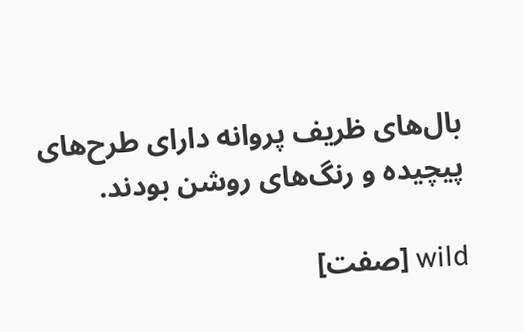بال‌های ظریف پروانه دارای طرح‌های پیچیده و رنگ‌های روشن بودند.

wild [صفت]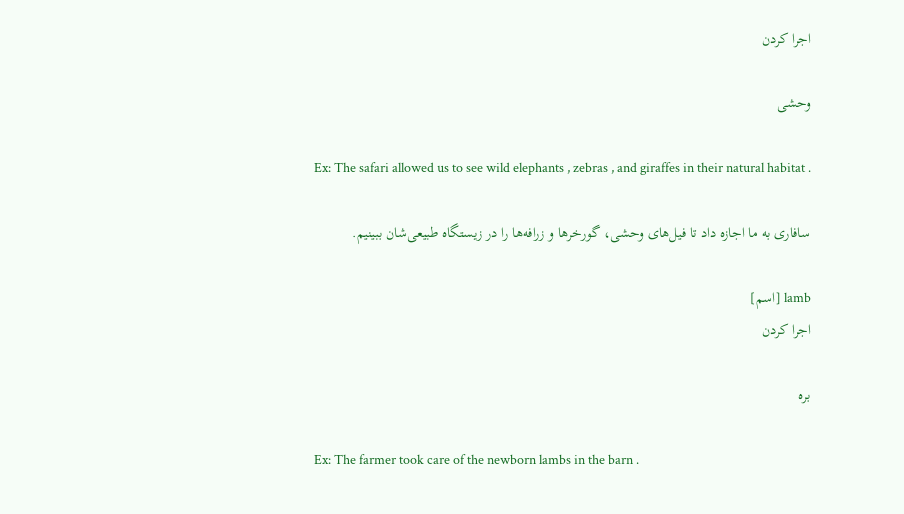اجرا کردن

وحشی

Ex: The safari allowed us to see wild elephants , zebras , and giraffes in their natural habitat .

سافاری به ما اجازه داد تا فیل‌های وحشی، گورخرها و زرافه‌ها را در زیستگاه طبیعی‌شان ببینیم.

lamb [اسم]
اجرا کردن

بره

Ex: The farmer took care of the newborn lambs in the barn .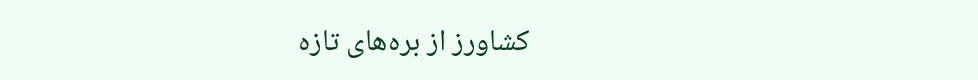کشاورز از بره‌های تازه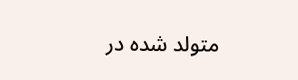متولد شده در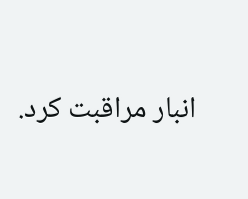انبار مراقبت کرد.